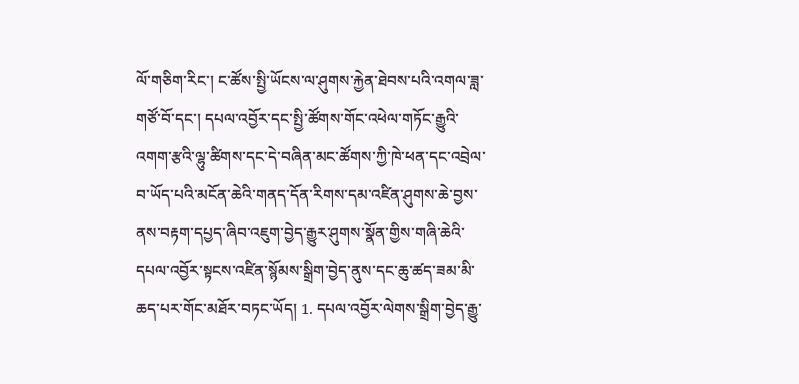ལོ་གཅིག་རིང་། ང་ཚོས་སྤྱི་ཡོངས་ལ་ཤུགས་རྐྱེན་ཐེབས་པའི་འགལ་ཟླ་གཙོ་བོ་དང་། དཔལ་འབྱོར་དང་སྤྱི་ཚོགས་གོང་འཕེལ་གཏོང་རྒྱུའི་འགག་རྩའི་ལྷུ་ཚིགས་དང་དེ་བཞིན་མང་ཚོགས་ཀྱི་ཁེ་ཕན་དང་འབྲེལ་བ་ཡོད་པའི་མངོན་ཆེའི་གནད་དོན་རིགས་དམ་འཛིན་ཤུགས་ཆེ་བྱས་ནས་བརྟག་དཔྱད་ཞིབ་འཇུག་བྱེད་རྒྱུར་ཤུགས་སྣོན་གྱིས་གཞི་ཆེའི་དཔལ་འབྱོར་སྟངས་འཛིན་སྙོམས་སྒྲིག་བྱེད་ནུས་དང་ཆུ་ཚད་ཟམ་མི་ཆད་པར་གོང་མཐོར་བཏང་ཡོད། 1. དཔལ་འབྱོར་ལེགས་སྒྲིག་བྱེད་རྒྱུ་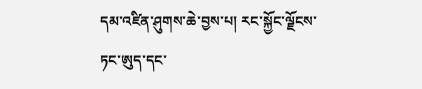དམ་འཛིན་ཤུགས་ཆེ་བྱས་པ། རང་སྐྱོང་ལྗོངས་ཏང་ཨུད་དང་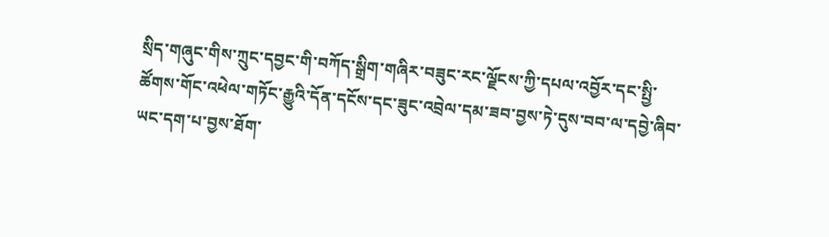སྲིད་གཞུང་གིས་ཀྲུང་དབྱང་གི་བཀོད་སྒྲིག་གཞིར་བཟུང་རང་ལྗོངས་ཀྱི་དཔལ་འབྱོར་དང་སྤྱི་ཚོགས་གོང་འཕེལ་གཏོང་རྒྱུའི་དོན་དངོས་དང་ཟུང་འབྲེལ་དམ་ཟབ་བྱས་ཏེ་དུས་བབ་ལ་དབྱེ་ཞིབ་ཡང་དག་པ་བྱས་ཐོག་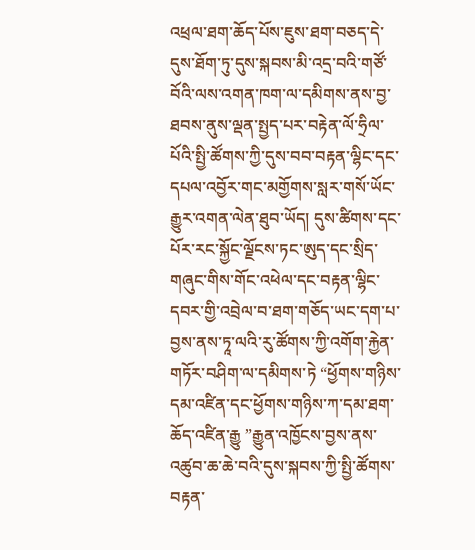འཕྲལ་ཐག་ཆོད་པོས་ཇུས་ཐག་བཅད་དེ་དུས་ཐོག་ཏུ་དུས་སྐབས་མི་འདྲ་བའི་གཙོ་བོའི་ལས་འགན་ཁག་ལ་དམིགས་ནས་བྱ་ཐབས་ནུས་ལྡན་སྤྱད་པར་བརྟེན་ལོ་ཧྲིལ་པོའི་སྤྱི་ཚོགས་ཀྱི་དུས་བབ་བརྟན་ལྷིང་དང་དཔལ་འབྱོར་གང་མགྱོགས་སླར་གསོ་ཡོང་རྒྱུར་འགན་ལེན་ཐུབ་ཡོད། དུས་ཚིགས་དང་པོར་རང་སྐྱོང་ལྗོངས་ཏང་ཨུད་དང་སྲིད་གཞུང་གིས་གོང་འཕེལ་དང་བརྟན་ལྷིང་དབར་གྱི་འབྲེལ་བ་ཐག་གཅོད་ཡང་དག་པ་བྱས་ནས་ཏཱ་ལའི་རུ་ཚོགས་ཀྱི་འགོག་རྐྱེན་གཏོར་བཤིག་ལ་དམིགས་ཏེ “ཕྱོགས་གཉིས་དམ་འཛིན་དང་ཕྱོགས་གཉིས་ཀ་དམ་ཐག་ཆོད་འཛིན་རྒྱུ ”རྒྱུན་འཁྱོངས་བྱས་ནས་འཚུབ་ཆ་ཆེ་བའི་དུས་སྐབས་ཀྱི་སྤྱི་ཚོགས་བརྟན་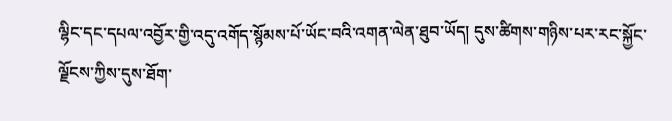ལྷིང་དང་དཔལ་འབྱོར་གྱི་འདུ་འགོད་སྙོམས་པོ་ཡོང་བའི་འགན་ལེན་ཐུབ་ཡོད། དུས་ཚིགས་གཉིས་པར་རང་སྐྱོང་ལྗོངས་ཀྱིས་དུས་ཐོག་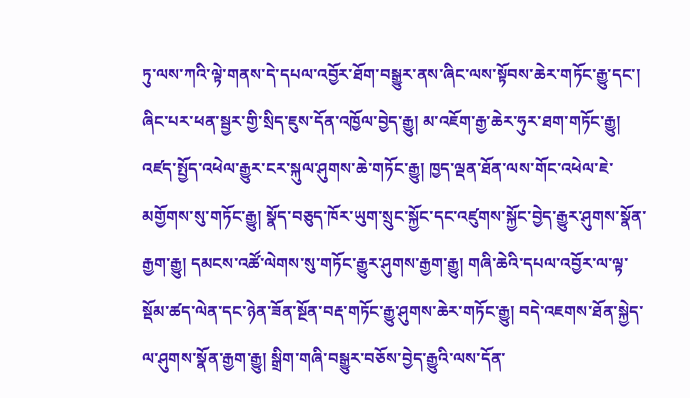ཏུ་ལས་ཀའི་ལྟེ་གནས་དེ་དཔལ་འབྱོར་ཐོག་བསྒྱུར་ནས་ཞིང་ལས་སྟོབས་ཆེར་གཏོང་རྒྱུ་དང་། ཞིང་པར་ཕན་སྦྱར་གྱི་སྲིད་ཇུས་དོན་འཁྱོལ་བྱེད་རྒྱུ། མ་འཇོག་རྒྱ་ཆེར་ཧུར་ཐག་གཏོང་རྒྱུ། འཛད་སྤྱོད་འཕེལ་རྒྱུར་ངར་སྐུལ་ཤུགས་ཆེ་གཏོང་རྒྱུ། ཁྱད་ལྡན་ཐོན་ལས་གོང་འཕེལ་ཇེ་མགྱོགས་སུ་གཏོང་རྒྱུ། སྣོད་བཅུད་ཁོར་ཡུག་སྲུང་སྐྱོང་དང་འཛུགས་སྐྱོང་བྱེད་རྒྱུར་ཤུགས་སྣོན་རྒྱག་རྒྱུ། དམངས་འཚོ་ལེགས་སུ་གཏོང་རྒྱུར་ཤུགས་རྒྱག་རྒྱུ། གཞི་ཆེའི་དཔལ་འབྱོར་ལ་ལྟ་སྡོམ་ཚད་ལེན་དང་ཉེན་ཟོན་སྔོན་བརྡ་གཏོང་རྒྱུ་ཤུགས་ཆེར་གཏོང་རྒྱུ། བདེ་འཇགས་ཐོན་སྐྱེད་ལ་ཤུགས་སྣོན་རྒྱག་རྒྱུ། སྒྲིག་གཞི་བསྒྱུར་བཅོས་བྱེད་རྒྱུའི་ལས་དོན་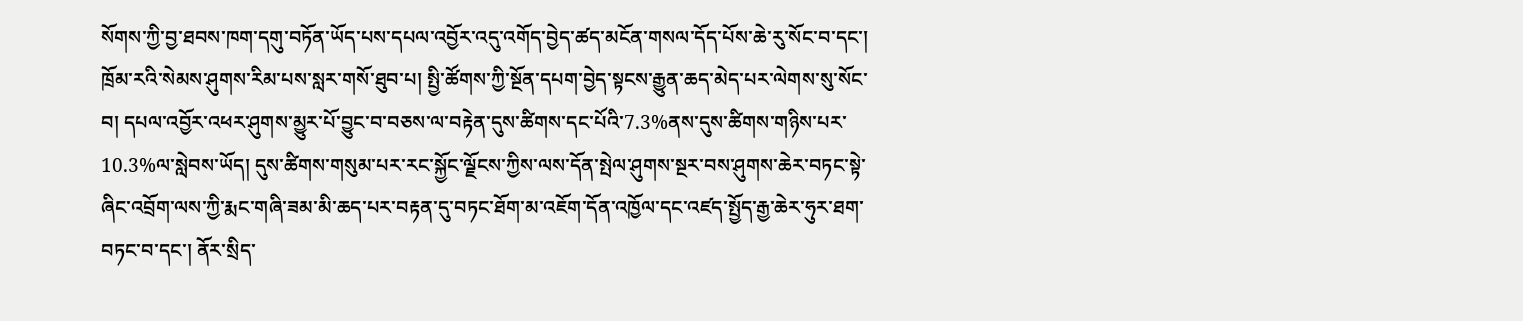སོགས་ཀྱི་བྱ་ཐབས་ཁག་དགུ་བཏོན་ཡོད་པས་དཔལ་འབྱོར་འདུ་འགོད་བྱེད་ཚད་མངོན་གསལ་དོད་པོས་ཆེ་རུ་སོང་བ་དང་། ཁྲོམ་རའི་སེམས་ཤུགས་རིམ་པས་སླར་གསོ་ཐུབ་པ། སྤྱི་ཚོགས་ཀྱི་སྔོན་དཔག་བྱེད་སྟངས་རྒྱུན་ཆད་མེད་པར་ལེགས་སུ་སོང་བ། དཔལ་འབྱོར་འཕར་ཤུགས་མྱུར་པོ་བྱུང་བ་བཅས་ལ་བརྟེན་དུས་ཚིགས་དང་པོའི་7.3%ནས་དུས་ཚིགས་གཉིས་པར་10.3%ལ་སླེབས་ཡོད། དུས་ཚིགས་གསུམ་པར་རང་སྐྱོང་ལྗོངས་ཀྱིས་ལས་དོན་སྤེལ་ཤུགས་སྔར་བས་ཤུགས་ཆེར་བཏང་སྟེ་ཞིང་འབྲོག་ལས་ཀྱི་རྨང་གཞི་ཟམ་མི་ཆད་པར་བརྟན་དུ་བཏང་ཐོག་མ་འཇོག་དོན་འཁྱོལ་དང་འཛད་སྤྱོད་རྒྱ་ཆེར་ཧུར་ཐག་བཏང་བ་དང་། ནོར་སྲིད་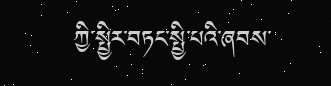ཀྱི་སྤྱིར་བཏང་སྤྱི་པའི་ཞབས་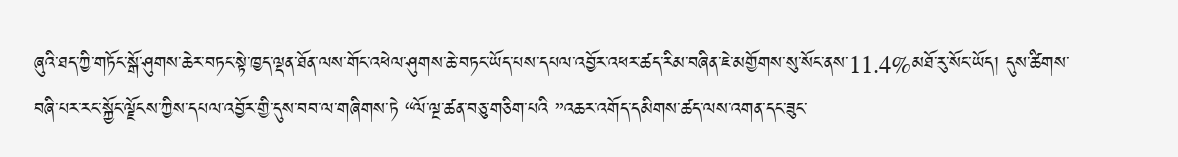ཞུའི་ཐད་ཀྱི་གཏོང་སྒོ་ཤུགས་ཆེར་བཏང་སྟེ་ཁྱད་ལྡན་ཐོན་ལས་གོང་འཕེལ་ཤུགས་ཆེ་བཏང་ཡོད་པས་དཔལ་འབྱོར་འཕར་ཚད་རིམ་བཞིན་ཇེ་མགྱོགས་སུ་སོང་ནས་11.4%མཐོ་རུ་སོང་ཡོད། དུས་ཚིགས་བཞི་པར་རང་སྐྱོང་ལྗོངས་ཀྱིས་དཔལ་འབྱོར་གྱི་དུས་བབ་ལ་གཞིགས་ཏེ “ལོ་ལྔ་ཚན་བཅུ་གཅིག་པའི ”འཆར་འགོད་དམིགས་ཚད་ལས་འགན་དང་ཟུང་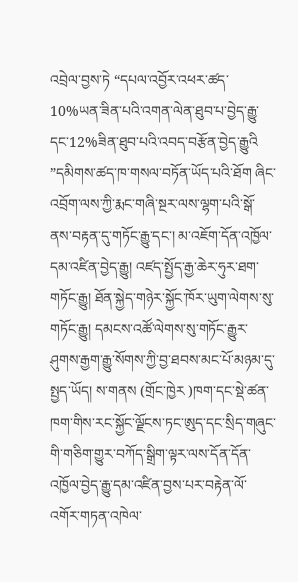འབྲེལ་བྱས་ཏེ “དཔལ་འབྱོར་འཕར་ཚད་10%ཡན་ཟིན་པའི་འགན་ལེན་ཐུབ་པ་བྱེད་རྒྱུ་དང་12%ཟིན་ཐུབ་པའི་འབད་བརྩོན་བྱེད་རྒྱུའི ”དམིགས་ཚད་ཁ་གསལ་བཏོན་ཡོད་པའི་ཐོག ཞིང་འབྲོག་ལས་ཀྱི་རྨང་གཞི་སྔར་ལས་ལྷག་པའི་སྒོ་ནས་བརྟན་དུ་གཏོང་རྒྱུ་དང་། མ་འཇོག་དོན་འཁྱོལ་དམ་འཛིན་བྱེད་རྒྱུ། འཛད་སྤྱོད་རྒྱ་ཆེར་ཧུར་ཐག་གཏོང་རྒྱུ། ཐོན་སྐྱེད་གཉེར་སྐྱོང་ཁོར་ཡུག་ལེགས་སུ་གཏོང་རྒྱུ། དམངས་འཚོ་ལེགས་སུ་གཏོང་རྒྱུར་ཤུགས་རྒྱག་རྒྱུ་སོགས་ཀྱི་བྱ་ཐབས་མང་པོ་མཉམ་དུ་སྤྱད་ཡོད། ས་གནས (གྲོང་ཁྱེར )ཁག་དང་སྡེ་ཚན་ཁག་གིས་རང་སྐྱོང་ལྗོངས་ཏང་ཨུད་དང་སྲིད་གཞུང་གི་གཅིག་གྱུར་བཀོད་སྒྲིག་ལྟར་ལས་དོན་དོན་འཁྱོལ་བྱེད་རྒྱུ་དམ་འཛིན་བྱས་པར་བརྟེན་ལོ་འགོར་གཏན་འཁེལ་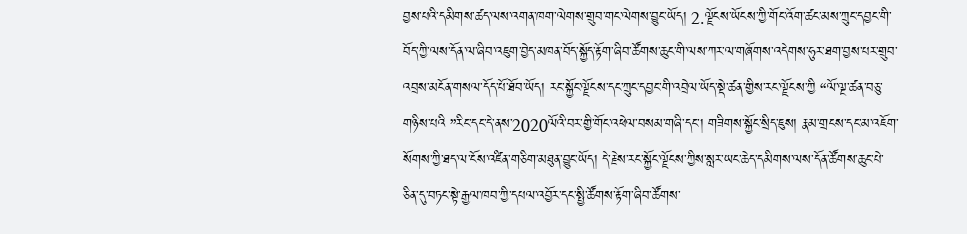བྱས་པའི་དམིགས་ཚད་ལས་འགན་ཁག་ལེགས་གྲུབ་གང་ལེགས་བྱུང་ཡོད། 2.ལྗོངས་ཡོངས་ཀྱི་གོང་འོག་ཚང་མས་ཀྲུང་དབྱང་གི་བོད་ཀྱི་ལས་དོན་ལ་ཞིབ་འཇུག་བྱེད་མཁན་བོད་སྐྱོད་རྟོག་ཞིབ་ཚོགས་ཆུང་གི་ལས་ཀར་ལ་གཞོགས་འདེགས་ཧུར་ཐག་བྱས་པར་གྲུབ་འབྲས་མངོན་གསལ་དོད་པོ་ཐོབ་ཡོད། རང་སྐྱོང་ལྗོངས་དང་ཀྲུང་དབྱང་གི་འབྲེལ་ཡོད་སྡེ་ཚན་གྱིས་རང་ལྗོངས་ཀྱི “ལོ་ལྔ་ཚན་བཅུ་གཉིས་པའི ”རིང་དང་དེ་ནས་2020ལོའི་བར་གྱི་གོང་འཕེལ་བསམ་གཞི་དང་། གཟིགས་སྐྱོང་སྲིད་ཇུས། རྣམ་གྲངས་དང་མ་འཇོག་སོགས་ཀྱི་ཐད་ལ་ངོས་འཛིན་གཅིག་མཐུན་བྱུང་ཡོད། དེ་རྗེས་རང་སྐྱོང་ལྗོངས་ཀྱིས་སླར་ཡང་ཆེད་དམིགས་ལས་དོན་ཚོགས་ཆུང་པེ་ཅིན་དུ་བཏང་སྟེ་རྒྱལ་ཁབ་ཀྱི་དཔལ་འབྱོར་དང་སྤྱི་ཚོགས་རྟོག་ཞིབ་ཚོགས་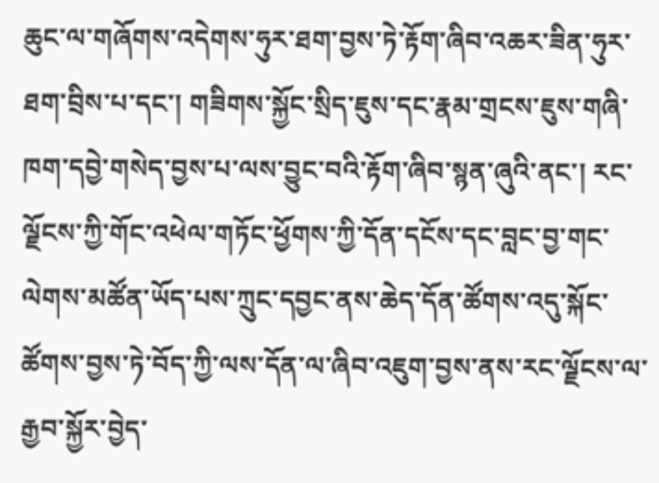ཆུང་ལ་གཞོགས་འདེགས་ཧུར་ཐག་བྱས་ཏེ་རྟོག་ཞིབ་འཆར་ཟིན་ཧུར་ཐག་བྲིས་པ་དང་། གཟིགས་སྐྱོང་སྲིད་ཇུས་དང་རྣམ་གྲངས་ཇུས་གཞི་ཁག་དབྱེ་གསེད་བྱས་པ་ལས་བྱུང་བའི་རྟོག་ཞིབ་སྙན་ཞུའི་ནང་། རང་ལྗོངས་ཀྱི་གོང་འཕེལ་གཏོང་ཕྱོགས་ཀྱི་དོན་དངོས་དང་བླང་བྱ་གང་ལེགས་མཚོན་ཡོད་པས་ཀྲུང་དབྱང་ནས་ཆེད་དོན་ཚོགས་འདུ་སྐོང་ཚོགས་བྱས་ཏེ་བོད་ཀྱི་ལས་དོན་ལ་ཞིབ་འཇུག་བྱས་ནས་རང་ལྗོངས་ལ་རྒྱབ་སྐྱོར་བྱེད་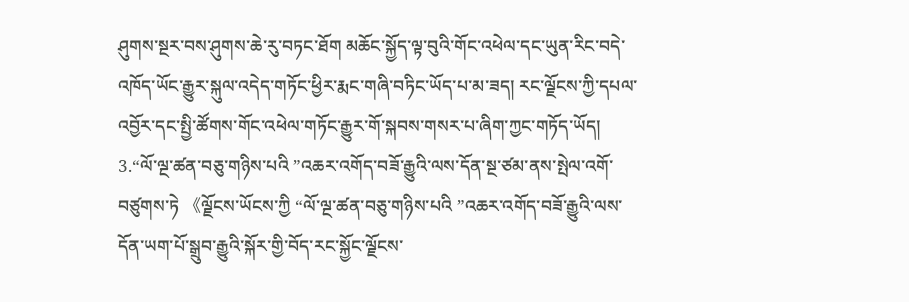ཤུགས་སྔར་བས་ཤུགས་ཆེ་རུ་བཏང་ཐོག མཆོང་སྐྱོད་ལྟ་བུའི་གོང་འཕེལ་དང་ཡུན་རིང་བདེ་འཁོད་ཡོང་རྒྱུར་སྐུལ་འདེད་གཏོང་ཕྱིར་རྨང་གཞི་བཏིང་ཡོད་པ་མ་ཟད། རང་ལྗོངས་ཀྱི་དཔལ་འབྱོར་དང་སྤྱི་ཚོགས་གོང་འཕེལ་གཏོང་རྒྱུར་གོ་སྐབས་གསར་པ་ཞིག་ཀྱང་གཏོད་ཡོད། 3.“ལོ་ལྔ་ཚན་བཅུ་གཉིས་པའི ”འཆར་འགོད་བཟོ་རྒྱུའི་ལས་དོན་སྔ་ཙམ་ནས་སྤེལ་འགོ་བཙུགས་ཏེ 《ལྗོངས་ཡོངས་ཀྱི “ལོ་ལྔ་ཚན་བཅུ་གཉིས་པའི ”འཆར་འགོད་བཟོ་རྒྱུའི་ལས་དོན་ཡག་པོ་སྒྲུབ་རྒྱུའི་སྐོར་གྱི་བོད་རང་སྐྱོང་ལྗོངས་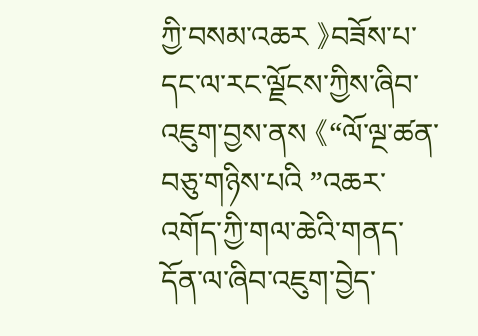ཀྱི་བསམ་འཆར 》བཟོས་པ་དང་ལ་རང་ལྗོངས་ཀྱིས་ཞིབ་འཇུག་བྱས་ནས 《“ལོ་ལྔ་ཚན་བཅུ་གཉིས་པའི ”འཆར་འགོད་ཀྱི་གལ་ཆེའི་གནད་དོན་ལ་ཞིབ་འཇུག་བྱེད་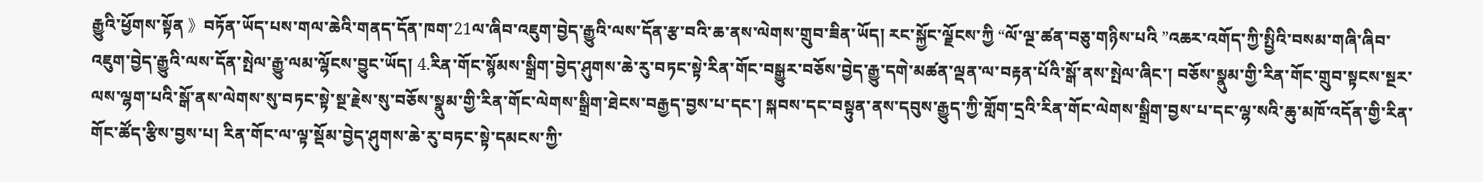རྒྱུའི་ཕྱོགས་སྟོན 》བཏོན་ཡོད་པས་གལ་ཆེའི་གནད་དོན་ཁག་21ལ་ཞིབ་འཇུག་བྱེད་རྒྱུའི་ལས་དོན་རྩ་བའི་ཆ་ནས་ལེགས་གྲུབ་ཟིན་ཡོད། རང་སྐྱོང་ལྗོངས་ཀྱི “ལོ་ལྔ་ཚན་བཅུ་གཉིས་པའི ”འཆར་འགོད་ཀྱི་སྤྱིའི་བསམ་གཞི་ཞིབ་འཇུག་བྱེད་རྒྱུའི་ལས་དོན་སྤེལ་རྒྱུ་ལམ་ལྷོངས་བྱུང་ཡོད། 4.རིན་གོང་སྙོམས་སྒྲིག་བྱེད་ཤུགས་ཆེ་རུ་བཏང་སྟེ་རིན་གོང་བསྒྱུར་བཅོས་བྱེད་རྒྱུ་དགེ་མཚན་ལྡན་ལ་བརྟན་པོའི་སྒོ་ནས་སྤེལ་ཞིང་། བཅོས་སྣུམ་གྱི་རིན་གོང་གྲུབ་སྟངས་སྔར་ལས་ལྷག་པའི་སྒོ་ནས་ལེགས་སུ་བཏང་སྟེ་སྔ་རྗེས་སུ་བཅོས་སྣུམ་གྱི་རིན་གོང་ལེགས་སྒྲིག་ཐེངས་བརྒྱད་བྱས་པ་དང་། སྐབས་དང་བསྟུན་ནས་དབུས་རྒྱུད་ཀྱི་གློག་དྲའི་རིན་གོང་ལེགས་སྒྲིག་བྱས་པ་དང་ལྷ་སའི་ཆུ་མཁོ་འདོན་གྱི་རིན་གོང་ཚོད་རྩིས་བྱས་པ། རིན་གོང་ལ་ལྟ་སྡོམ་བྱེད་ཤུགས་ཆེ་རུ་བཏང་སྟེ་དམངས་ཀྱི་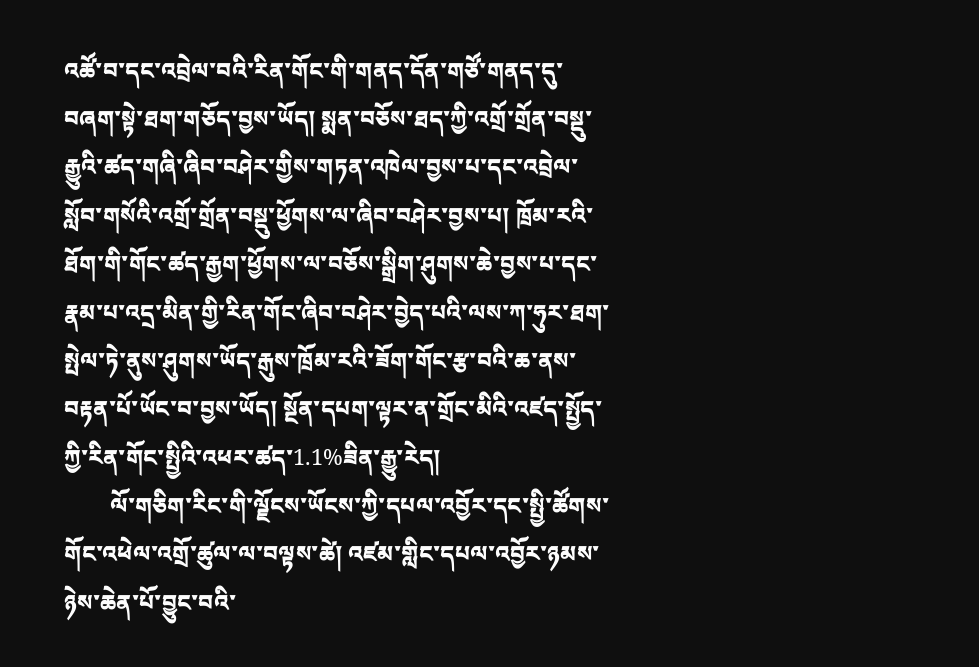འཚོ་བ་དང་འབྲེལ་བའི་རིན་གོང་གི་གནད་དོན་གཙོ་གནད་དུ་བཞག་སྟེ་ཐག་གཅོད་བྱས་ཡོད། སྨན་བཅོས་ཐད་ཀྱི་འགྲོ་གྲོན་བསྡུ་རྒྱུའི་ཚད་གཞི་ཞིབ་བཤེར་གྱིས་གཏན་འཁེལ་བྱས་པ་དང་འབྲེལ་སློབ་གསོའི་འགྲོ་གྲོན་བསྡུ་ཕྱོགས་ལ་ཞིབ་བཤེར་བྱས་པ། ཁྲོམ་རའི་ཐོག་གི་གོང་ཚད་རྒྱག་ཕྱོགས་ལ་བཅོས་སྒྲིག་ཤུགས་ཆེ་བྱས་པ་དང་རྣམ་པ་འདྲ་མིན་གྱི་རིན་གོང་ཞིབ་བཤེར་བྱེད་པའི་ལས་ཀ་ཧུར་ཐག་སྤེལ་ཏེ་ནུས་ཤུགས་ཡོད་རྒུས་ཁྲོམ་རའི་ཟོག་གོང་རྩ་བའི་ཆ་ནས་བརྟན་པོ་ཡོང་བ་བྱས་ཡོད། སྔོན་དཔག་ལྟར་ན་གྲོང་མིའི་འཛད་སྤྱོད་ཀྱི་རིན་གོང་སྤྱིའི་འཕར་ཚད་1.1%ཟིན་རྒྱུ་རེད།
        ལོ་གཅིག་རིང་གི་ལྗོངས་ཡོངས་ཀྱི་དཔལ་འབྱོར་དང་སྤྱི་ཚོགས་གོང་འཕེལ་འགྲོ་ཚུལ་ལ་བལྟས་ཚེ། འཛམ་གླིང་དཔལ་འབྱོར་ཉམས་ཉེས་ཆེན་པོ་བྱུང་བའི་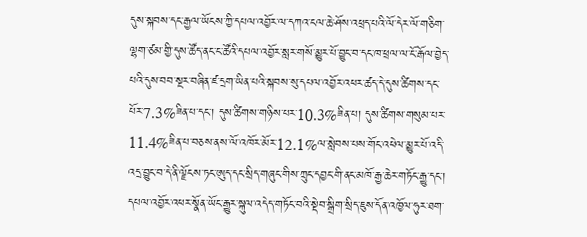དུས་སྐབས་དང་རྒྱལ་ཡོངས་ཀྱི་དཔལ་འབྱོར་ལ་དཀའ་ངལ་ཆེ་ཤོས་འཕྲད་པའི་ལོ་དེར་ལོ་གཅིག་ལྷག་ཙམ་གྱི་དུས་ཚོད་ནང་ང་ཚོའི་དཔལ་འབྱོར་སླར་གསོ་མྱུར་པོ་བྱུང་བ་དང་ཁ་ཕྲལ་ལ་ངོ་རྒོལ་བྱེད་པའི་དུས་བབ་སྔར་བཞིན་ཛ་དྲག་ཡིན་པའི་སྐབས་སུ་དཔལ་འབྱོར་འཕར་ཚད་དེ་དུས་ཚིགས་དང་པོར་7.3%ཟིན་པ་དང་། དུས་ཚིགས་གཉིས་པར་10.3%ཟིན་པ། དུས་ཚིགས་གསུམ་པར་11.4%ཟིན་པ་བཅས་ནས་ལོ་འཁོར་མོར་12.1%ལ་སླེབས་པས་གོང་འཕེལ་མྱུར་པོ་འདི་འདྲ་བྱུང་བ་དེ་ནི་ལྗོངས་ཏང་ཨུད་དང་སྲིད་གཞུང་གིས་ཀྲུང་དབྱང་གི་ནང་མཁོ་རྒྱ་ཆེར་གཏོང་རྒྱུ་དང་། དཔལ་འབྱོར་འཕར་སྣོན་ཡོང་རྒྱུར་སྐུལ་འདེད་གཏོང་བའི་སྡེབ་སྒྲིག་སྲིད་ཇུས་དོན་འཁྱོལ་ཧུར་ཐག་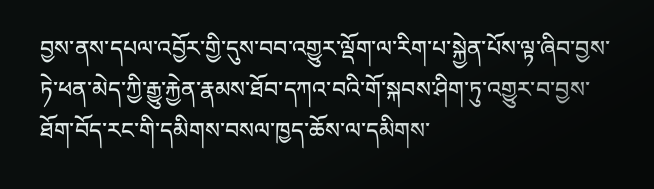བྱས་ནས་དཔལ་འབྱོར་གྱི་དུས་བབ་འགྱུར་ལྡོག་ལ་རིག་པ་སྐྱེན་པོས་ལྟ་ཞིབ་བྱས་ཏེ་ཕན་མེད་ཀྱི་རྒྱུ་རྐྱེན་རྣམས་ཐོབ་དཀའ་བའི་གོ་སྐབས་ཤིག་ཏུ་འགྱུར་བ་བྱས་ཐོག་བོད་རང་གི་དམིགས་བསལ་ཁྱད་ཆོས་ལ་དམིགས་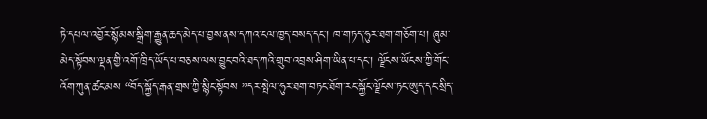ཏེ་དཔལ་འབྱོར་སྙོམས་སྒྲིག་རྒྱུན་ཆད་མེད་པ་བྱས་ནས་དཀའ་ངལ་ཁྱད་བསད་དང་། ཁ་གཏད་ཧུར་ཐག་གཅོག་པ། ཞུམ་མེད་སྟོབས་ལྡན་གྱི་འགོ་ཁྲིད་ཡོད་པ་བཅས་ལས་བྱུང་བའི་ཐད་ཀའི་གྲུབ་འབྲས་ཤིག་ཡིན་པ་དང་། ལྗོངས་ཡོངས་ཀྱི་གོང་འོག་ཀུན་ཚང་མས “བོད་སྐྱོད་རྒན་གྲས་ཀྱི་སྙིང་སྟོབས ”དར་སྤེལ་ཧུར་ཐག་བཏང་ཐོག་རང་སྐྱོང་ལྗོངས་ཏང་ཨུད་དང་སྲིད་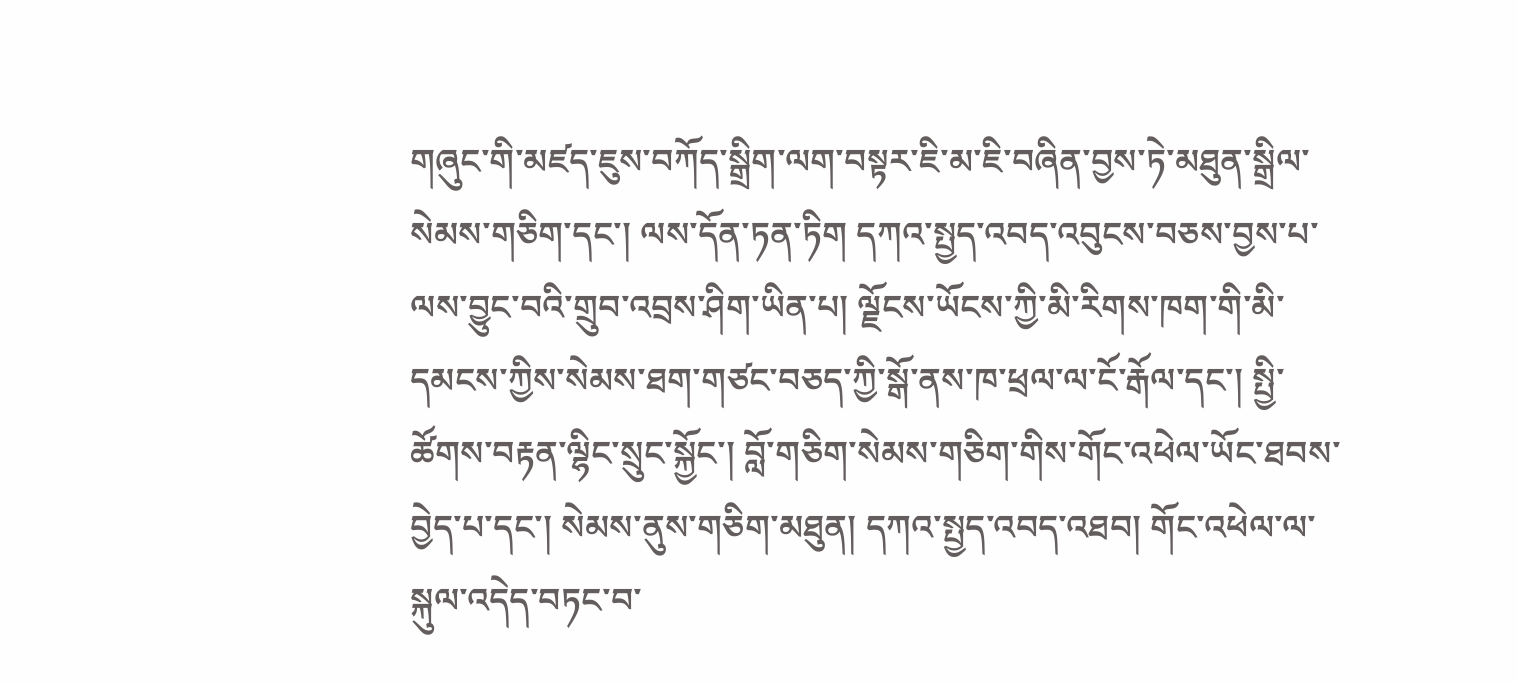གཞུང་གི་མཛད་ཇུས་བཀོད་སྒྲིག་ལག་བསྟར་ཇི་མ་ཇི་བཞིན་བྱས་ཏེ་མཐུན་སྒྲིལ་སེམས་གཅིག་དང་། ལས་དོན་ཏན་ཏིག དཀའ་སྤྱད་འབད་འབུངས་བཅས་བྱས་པ་ལས་བྱུང་བའི་གྲུབ་འབྲས་ཤིག་ཡིན་པ། ལྗོངས་ཡོངས་ཀྱི་མི་རིགས་ཁག་གི་མི་དམངས་ཀྱིས་སེམས་ཐག་གཙང་བཅད་ཀྱི་སྒོ་ནས་ཁ་ཕྲལ་ལ་ངོ་རྒོལ་དང་། སྤྱི་ཚོགས་བརྟན་ལྷིང་སྲུང་སྐྱོང་། བློ་གཅིག་སེམས་གཅིག་གིས་གོང་འཕེལ་ཡོང་ཐབས་བྱེད་པ་དང་། སེམས་ནུས་གཅིག་མཐུན། དཀའ་སྤྱད་འབད་འཐབ། གོང་འཕེལ་ལ་སྐུལ་འདེད་བཏང་བ་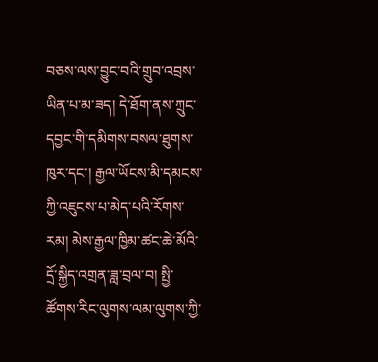བཅས་ལས་བྱུང་བའི་གྲུབ་འབྲས་ཡིན་པ་མ་ཟད། དེ་ཐོག་ནས་ཀྲུང་དབྱང་གི་དམིགས་བསལ་ཐུགས་ཁུར་དང་། རྒྱལ་ཡོངས་མི་དམངས་ཀྱི་འཇུངས་པ་མེད་པའི་རོགས་རམ། མེས་རྒྱལ་ཁྱིམ་ཚང་ཆེ་མོའི་དྲོ་སྐྱིད་འགྲན་ཟླ་བྲལ་བ། སྤྱི་ཚོགས་རིང་ལུགས་ལམ་ལུགས་ཀྱི་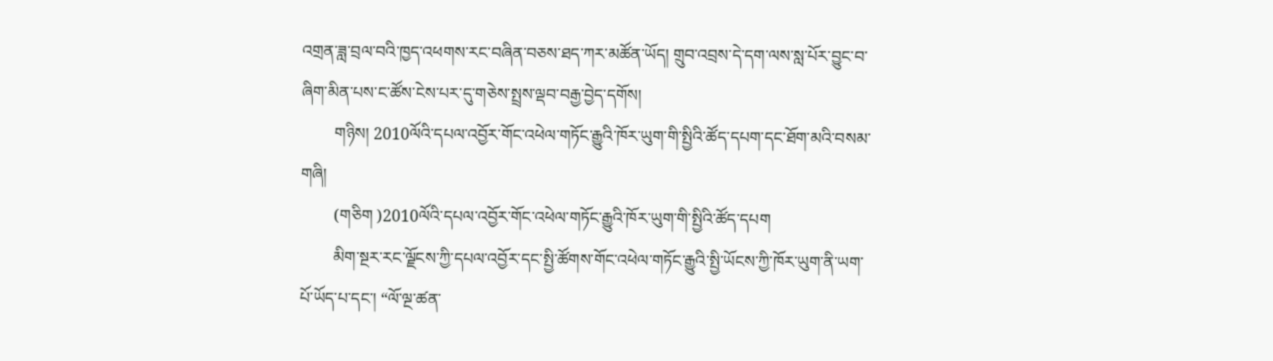འགྲན་ཟླ་བྲལ་བའི་ཁྱད་འཕགས་རང་བཞིན་བཅས་ཐད་ཀར་མཚོན་ཡོད། གྲུབ་འབྲས་དེ་དག་ལས་སླ་པོར་བྱུང་བ་ཞིག་མིན་པས་ང་ཚོས་ངེས་པར་དུ་གཅེས་སྤྲས་ལྡབ་བརྒྱ་བྱེད་དགོས།
        གཉིས། 2010ལོའི་དཔལ་འབྱོར་གོང་འཕེལ་གཏོང་རྒྱུའི་ཁོར་ཡུག་གི་སྤྱིའི་ཚོད་དཔག་དང་ཐོག་མའི་བསམ་གཞི།
        (གཅིག )2010ལོའི་དཔལ་འབྱོར་གོང་འཕེལ་གཏོང་རྒྱུའི་ཁོར་ཡུག་གི་སྤྱིའི་ཚོད་དཔག
        མིག་སྔར་རང་ལྗོངས་ཀྱི་དཔལ་འབྱོར་དང་སྤྱི་ཚོགས་གོང་འཕེལ་གཏོང་རྒྱུའི་སྤྱི་ཡོངས་ཀྱི་ཁོར་ཡུག་ནི་ཡག་པོ་ཡོད་པ་དང་། “ལོ་ལྔ་ཚན་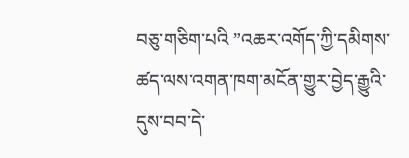བཅུ་གཅིག་པའི ”འཆར་འགོད་ཀྱི་དམིགས་ཚད་ལས་འགན་ཁག་མངོན་གྱུར་བྱེད་རྒྱུའི་དུས་བབ་དེ་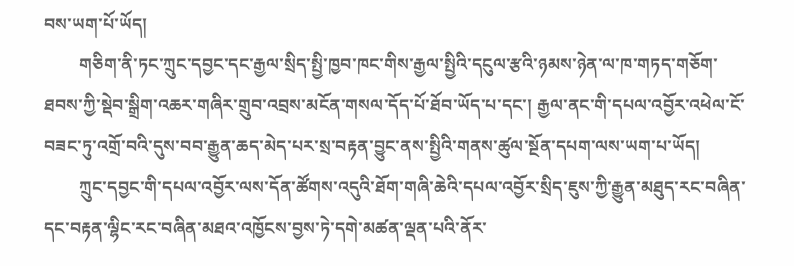བས་ཡག་པོ་ཡོད།
        གཅིག་ནི་ཏང་ཀྲུང་དབྱང་དང་རྒྱལ་སྲིད་སྤྱི་ཁྱབ་ཁང་གིས་རྒྱལ་སྤྱིའི་དངུལ་རྩའི་ཉམས་ཉེན་ལ་ཁ་གཏད་གཅོག་ཐབས་ཀྱི་སྡེབ་སྒྲིག་འཆར་གཞིར་གྲུབ་འབྲས་མངོན་གསལ་དོད་པོ་ཐོབ་ཡོད་པ་དང་། རྒྱལ་ནང་གི་དཔལ་འབྱོར་འཕེལ་ངོ་བཟང་ཏུ་འགྲོ་བའི་དུས་བབ་རྒྱུན་ཆད་མེད་པར་སྲ་བརྟན་བྱུང་ནས་སྤྱིའི་གནས་ཚུལ་སྔོན་དཔག་ལས་ཡག་པ་ཡོད།
        ཀྲུང་དབྱང་གི་དཔལ་འབྱོར་ལས་དོན་ཚོགས་འདུའི་ཐོག་གཞི་ཆེའི་དཔལ་འབྱོར་སྲིད་ཇུས་ཀྱི་རྒྱུན་མཐུད་རང་བཞིན་དང་བརྟན་ལྷིང་རང་བཞིན་མཐའ་འཁྱོངས་བྱས་ཏེ་དགེ་མཚན་ལྡན་པའི་ནོར་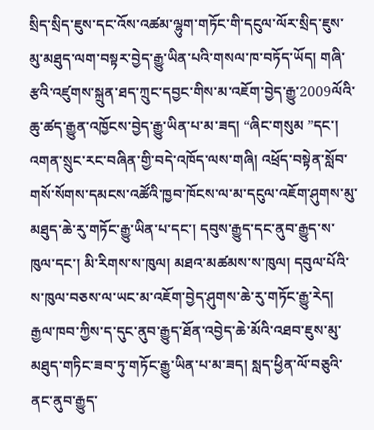སྲིད་སྲིད་ཇུས་དང་འོས་འཚམ་ལྷུག་གཏོང་གི་དངུལ་ལོར་སྲིད་ཇུས་མུ་མཐུད་ལག་བསྟར་བྱེད་རྒྱུ་ཡིན་པའི་གསལ་ཁ་བཏོད་ཡོད། གཞི་རྩའི་འཛུགས་སྐྲུན་ཐད་ཀྲུང་དབྱང་གིས་མ་འཇོག་བྱེད་རྒྱུ་2009ལོའི་ཆུ་ཚད་རྒྱུན་འཁྱོངས་བྱེད་རྒྱུ་ཡིན་པ་མ་ཟད། “ཞིང་གསུམ ”དང་། འགན་སྲུང་རང་བཞིན་གྱི་བདེ་འཁོད་ལས་གཞི། འཕྲོད་བསྟེན་སློབ་གསོ་སོགས་དམངས་འཚོའི་ཁྱབ་ཁོངས་ལ་མ་དངུལ་འཇོག་ཤུགས་མུ་མཐུད་ཆེ་རུ་གཏོང་རྒྱུ་ཡིན་པ་དང་། དབུས་རྒྱུད་དང་ནུབ་རྒྱུད་ས་ཁུལ་དང་། མི་རིགས་ས་ཁུལ། མཐའ་མཚམས་ས་ཁུལ། དབུལ་པོའི་ས་ཁུལ་བཅས་ལ་ཡང་མ་འཇོག་བྱེད་ཤུགས་ཆེ་རུ་གཏོང་རྒྱུ་རེད། རྒྱལ་ཁབ་ཀྱིས་ད་དུང་ནུབ་རྒྱུད་ཐོན་འབྱེད་ཆེ་མོའི་འཐབ་ཇུས་མུ་མཐུད་གཏིང་ཟབ་ཏུ་གཏོང་རྒྱུ་ཡིན་པ་མ་ཟད། སླད་ཕྱིན་ལོ་བཅུའི་ནང་ནུབ་རྒྱུད་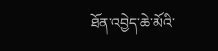ཐོན་འབྱེད་ཆེ་མོའི་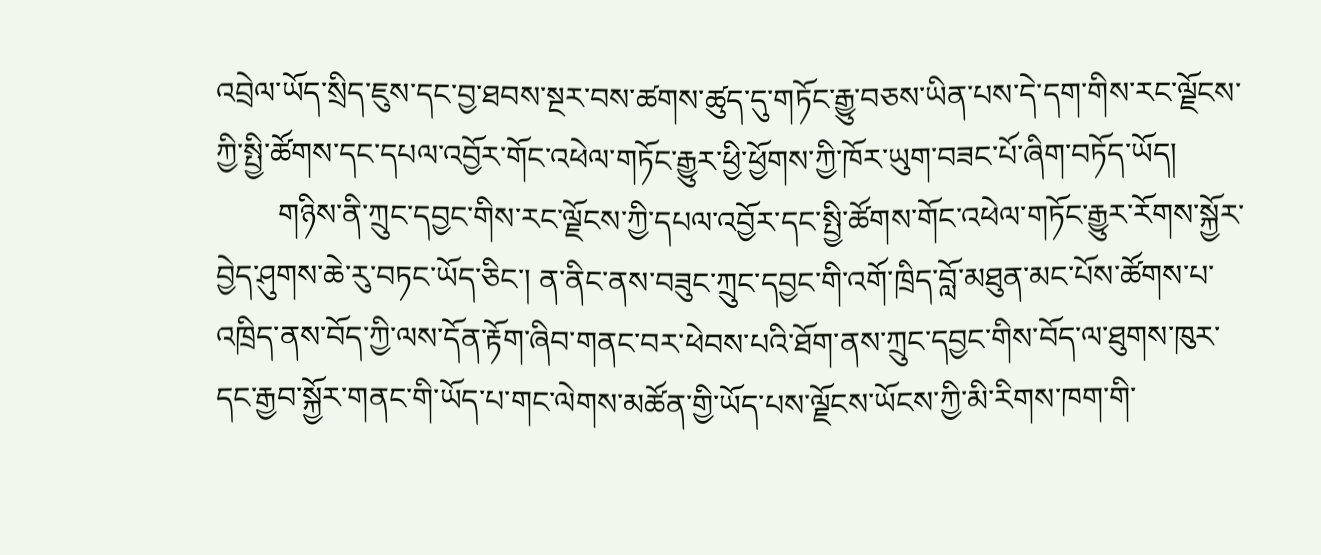འབྲེལ་ཡོད་སྲིད་ཇུས་དང་བྱ་ཐབས་སྔར་བས་ཚགས་ཚུད་དུ་གཏོང་རྒྱུ་བཅས་ཡིན་པས་དེ་དག་གིས་རང་ལྗོངས་ཀྱི་སྤྱི་ཚོགས་དང་དཔལ་འབྱོར་གོང་འཕེལ་གཏོང་རྒྱུར་ཕྱི་ཕྱོགས་ཀྱི་ཁོར་ཡུག་བཟང་པོ་ཞིག་བཏོད་ཡོད།
        གཉིས་ནི་ཀྲུང་དབྱང་གིས་རང་ལྗོངས་ཀྱི་དཔལ་འབྱོར་དང་སྤྱི་ཚོགས་གོང་འཕེལ་གཏོང་རྒྱུར་རོགས་སྐྱོར་བྱེད་ཤུགས་ཆེ་རུ་བཏང་ཡོད་ཅིང་། ན་ནིང་ནས་བཟུང་ཀྲུང་དབྱང་གི་འགོ་ཁྲིད་བློ་མཐུན་མང་པོས་ཚོགས་པ་འཁྲིད་ནས་བོད་ཀྱི་ལས་དོན་རྟོག་ཞིབ་གནང་བར་ཕེབས་པའི་ཐོག་ནས་ཀྲུང་དབྱང་གིས་བོད་ལ་ཐུགས་ཁུར་དང་རྒྱབ་སྐྱོར་གནང་གི་ཡོད་པ་གང་ལེགས་མཚོན་གྱི་ཡོད་པས་ལྗོངས་ཡོངས་ཀྱི་མི་རིགས་ཁག་གི་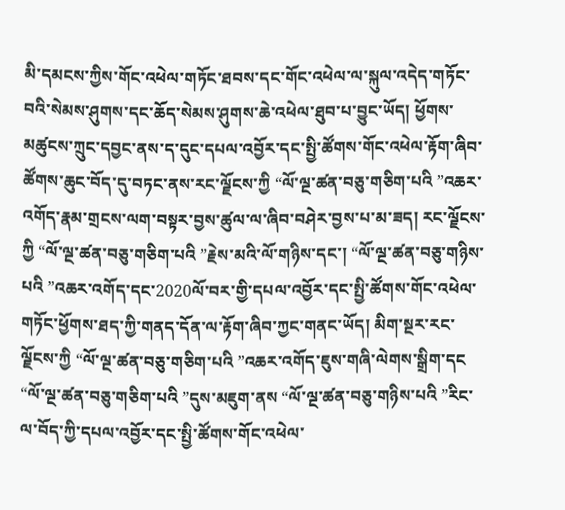མི་དམངས་ཀྱིས་གོང་འཕེལ་གཏོང་ཐབས་དང་གོང་འཕེལ་ལ་སྐུལ་འདེད་གཏོང་བའི་སེམས་ཤུགས་དང་ཆོད་སེམས་ཤུགས་ཆེ་འཕེལ་ཐུབ་པ་བྱུང་ཡོད། ཕྱོགས་མཚུངས་ཀྲུང་དབྱང་ནས་ད་དུང་དཔལ་འབྱོར་དང་སྤྱི་ཚོགས་གོང་འཕེལ་རྟོག་ཞིབ་ཚོགས་ཆུང་བོད་དུ་བཏང་ནས་རང་ལྗོངས་ཀྱི “ལོ་ལྔ་ཚན་བཅུ་གཅིག་པའི ”འཆར་འགོད་རྣམ་གྲངས་ལག་བསྟར་བྱས་ཚུལ་ལ་ཞིབ་བཤེར་བྱས་པ་མ་ཟད། རང་ལྗོངས་ཀྱི “ལོ་ལྔ་ཚན་བཅུ་གཅིག་པའི ”རྗེས་མའི་ལོ་གཉིས་དང་། “ལོ་ལྔ་ཚན་བཅུ་གཉིས་པའི ”འཆར་འགོད་དང་2020ལོ་བར་གྱི་དཔལ་འབྱོར་དང་སྤྱི་ཚོགས་གོང་འཕེལ་གཏོང་ཕྱོགས་ཐད་ཀྱི་གནད་དོན་ལ་རྟོག་ཞིབ་ཀྱང་གནང་ཡོད། མིག་སྔར་རང་ལྗོངས་ཀྱི “ལོ་ལྔ་ཚན་བཅུ་གཅིག་པའི ”འཆར་འགོད་ཇུས་གཞི་ལེགས་སྒྲིག་དང “ལོ་ལྔ་ཚན་བཅུ་གཅིག་པའི ”དུས་མཇུག་ནས “ལོ་ལྔ་ཚན་བཅུ་གཉིས་པའི ”རིང་ལ་བོད་ཀྱི་དཔལ་འབྱོར་དང་སྤྱི་ཚོགས་གོང་འཕེལ་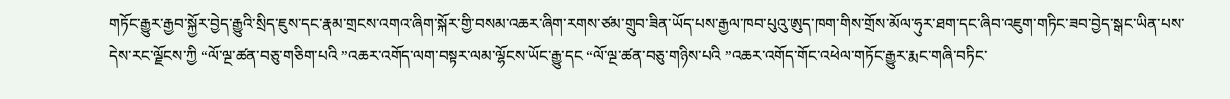གཏོང་རྒྱུར་རྒྱབ་སྐྱོར་བྱེད་རྒྱུའི་སྲིད་ཇུས་དང་རྣམ་གྲངས་འགའ་ཞིག་སྐོར་གྱི་བསམ་འཆར་ཞིག་རགས་ཙམ་གྲུབ་ཟིན་ཡོད་པས་རྒྱལ་ཁབ་པུའུ་ཨུད་ཁག་གིས་གྲོས་མོལ་ཧུར་ཐག་དང་ཞིབ་འཇུག་གཏིང་ཟབ་བྱེད་སྒང་ཡིན་པས་དེས་རང་ལྗོངས་ཀྱི “ལོ་ལྔ་ཚན་བཅུ་གཅིག་པའི ”འཆར་འགོད་ལག་བསྟར་ལམ་ལྷོངས་ཡོང་རྒྱུ་དང “ལོ་ལྔ་ཚན་བཅུ་གཉིས་པའི ”འཆར་འགོད་གོང་འཕེལ་གཏོང་རྒྱུར་རྨང་གཞི་བཏིང་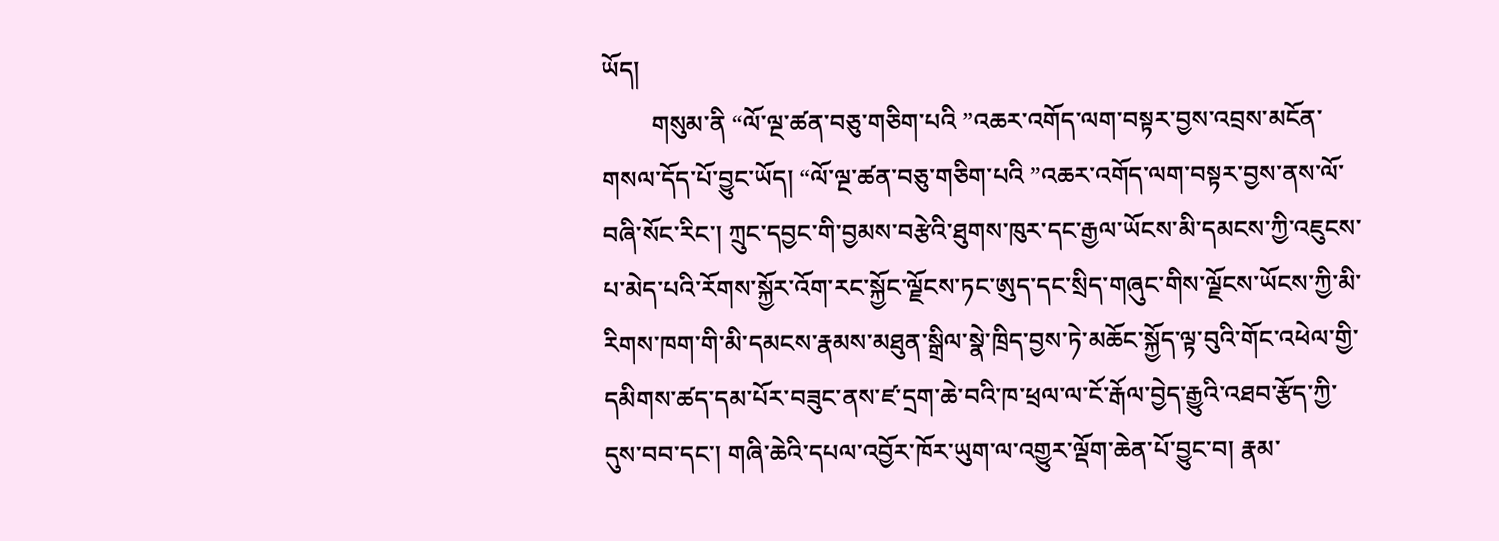ཡོད།
        གསུམ་ནི “ལོ་ལྔ་ཚན་བཅུ་གཅིག་པའི ”འཆར་འགོད་ལག་བསྟར་བྱས་འབྲས་མངོན་གསལ་དོད་པོ་བྱུང་ཡོད། “ལོ་ལྔ་ཚན་བཅུ་གཅིག་པའི ”འཆར་འགོད་ལག་བསྟར་བྱས་ནས་ལོ་བཞི་སོང་རིང་། ཀྲུང་དབྱང་གི་བྱམས་བརྩེའི་ཐུགས་ཁུར་དང་རྒྱལ་ཡོངས་མི་དམངས་ཀྱི་འཇུངས་པ་མེད་པའི་རོགས་སྐྱོར་འོག་རང་སྐྱོང་ལྗོངས་ཏང་ཨུད་དང་སྲིད་གཞུང་གིས་ལྗོངས་ཡོངས་ཀྱི་མི་རིགས་ཁག་གི་མི་དམངས་རྣམས་མཐུན་སྒྲིལ་སྣེ་ཁྲིད་བྱས་ཏེ་མཆོང་སྐྱོད་ལྟ་བུའི་གོང་འཕེལ་གྱི་དམིགས་ཚད་དམ་པོར་བཟུང་ནས་ཛ་དྲག་ཆེ་བའི་ཁ་ཕྲལ་ལ་ངོ་རྒོལ་བྱེད་རྒྱུའི་འཐབ་རྩོད་ཀྱི་དུས་བབ་དང་། གཞི་ཆེའི་དཔལ་འབྱོར་ཁོར་ཡུག་ལ་འགྱུར་ལྡོག་ཆེན་པོ་བྱུང་བ། རྣམ་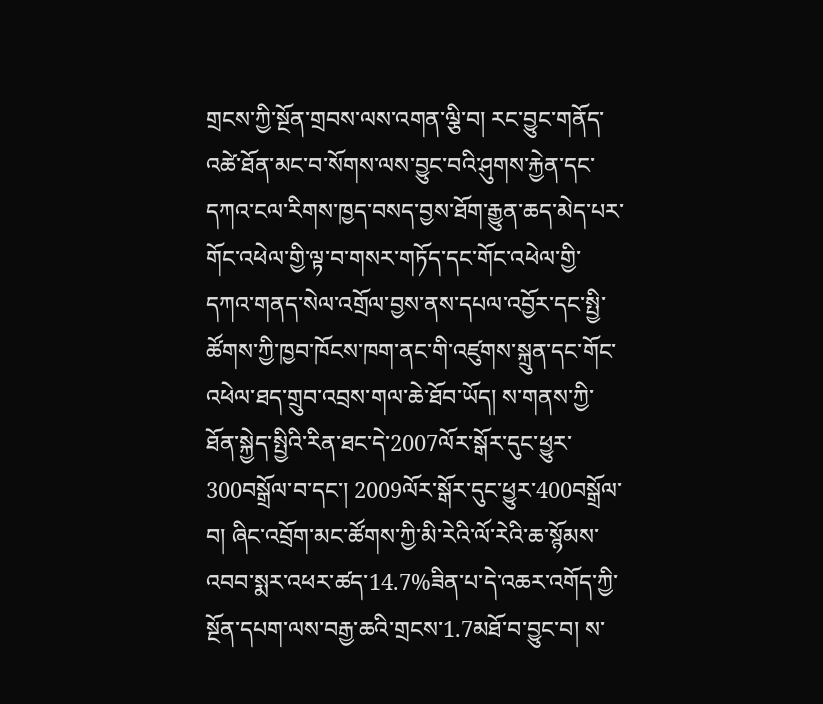གྲངས་ཀྱི་སྔོན་གྲབས་ལས་འགན་ལྕི་བ། རང་བྱུང་གནོད་འཚེ་ཐོན་མང་བ་སོགས་ལས་བྱུང་བའི་ཤུགས་རྐྱེན་དང་དཀའ་ངལ་རིགས་ཁྱད་བསད་བྱས་ཐོག་རྒྱུན་ཆད་མེད་པར་གོང་འཕེལ་གྱི་ལྟ་བ་གསར་གཏོད་དང་གོང་འཕེལ་གྱི་དཀའ་གནད་སེལ་འགྲོལ་བྱས་ནས་དཔལ་འབྱོར་དང་སྤྱི་ཚོགས་ཀྱི་ཁྱབ་ཁོངས་ཁག་ནང་གི་འཛུགས་སྐྲུན་དང་གོང་འཕེལ་ཐད་གྲུབ་འབྲས་གལ་ཆེ་ཐོབ་ཡོད། ས་གནས་ཀྱི་ཐོན་སྐྱེད་སྤྱིའི་རིན་ཐང་དེ་2007ལོར་སྒོར་དུང་ཕྱུར་300བསྒྲོལ་བ་དང་། 2009ལོར་སྒོར་དུང་ཕྱུར་400བསྒྲོལ་བ། ཞིང་འབྲོག་མང་ཚོགས་ཀྱི་མི་རེའི་ལོ་རེའི་ཆ་སྙོམས་འབབ་སྨར་འཕར་ཚད་14.7%ཟིན་པ་དེ་འཆར་འགོད་ཀྱི་སྔོན་དཔག་ལས་བརྒྱ་ཆའི་གྲངས་1.7མཐོ་བ་བྱུང་བ། ས་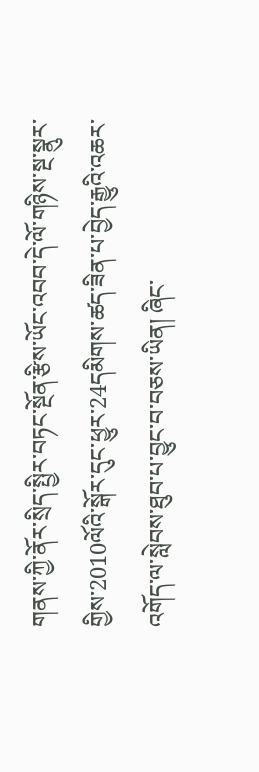གནས་ཀྱི་ནོར་སྲིད་སྤྱིར་བཏང་སྔོན་རྩིས་ཡོང་འབབ་དེ་ལོ་གཉིས་སྔ་སྣུར་གྱིས་2010ལོའི་སྒོར་དུང་ཕྱུར་24དམིགས་ཚད་ཟིན་པ་བྱེད་རྒྱུའི་འཆར་འགོད་ལ་སླེབས་ཐུབ་པ་བྱུང་བ་བཅས་ཡིན། ཞིང་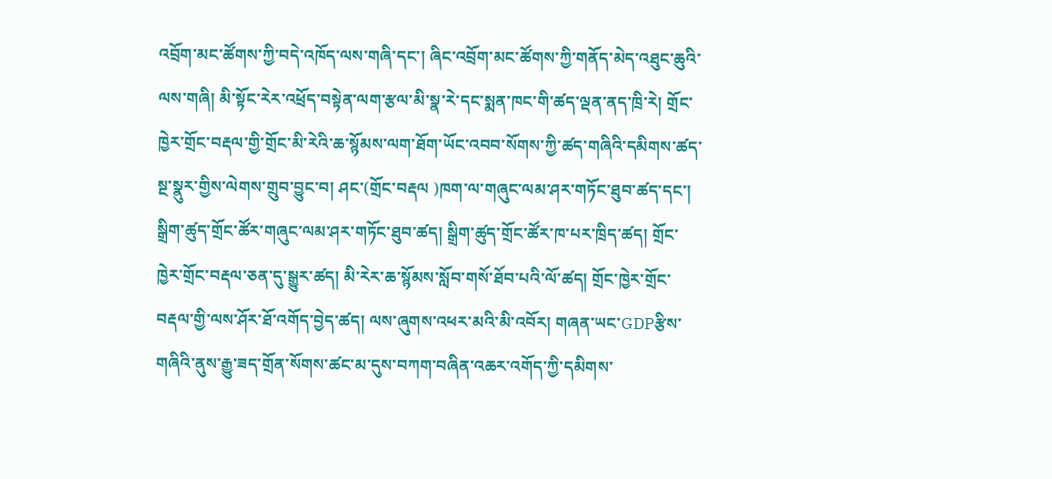འབྲོག་མང་ཚོགས་ཀྱི་བདེ་འཁོད་ལས་གཞི་དང་། ཞིང་འབྲོག་མང་ཚོགས་ཀྱི་གནོད་མེད་འཐུང་ཆུའི་ལས་གཞི། མི་སྟོང་རེར་འཕྲོད་བསྟེན་ལག་རྩལ་མི་སྣ་རེ་དང་སྨན་ཁང་གི་ཚད་ལྡན་ནད་ཁྲི་རེ། གྲོང་ཁྱེར་གྲོང་བརྡལ་གྱི་གྲོང་མི་རེའི་ཆ་སྙོམས་ལག་ཐོག་ཡོང་འབབ་སོགས་ཀྱི་ཚད་གཞིའི་དམིགས་ཚད་སྔ་སྣུར་གྱིས་ལེགས་གྲུབ་བྱུང་བ། ཤང་(གྲོང་བརྡལ )ཁག་ལ་གཞུང་ལམ་ཤར་གཏོང་ཐུབ་ཚད་དང་། སྒྲིག་ཚུད་གྲོང་ཚོར་གཞུང་ལམ་ཤར་གཏོང་ཐུབ་ཚད། སྒྲིག་ཚུད་གྲོང་ཚོར་ཁ་པར་ཁྲིད་ཚད། གྲོང་ཁྱེར་གྲོང་བརྡལ་ཅན་དུ་སྒྱུར་ཚད། མི་རེར་ཆ་སྙོམས་སློབ་གསོ་ཐོབ་པའི་ལོ་ཚད། གྲོང་ཁྱེར་གྲོང་བརྡལ་གྱི་ལས་ཤོར་ཐོ་འགོད་བྱེད་ཚད། ལས་ཞུགས་འཕར་མའི་མི་འབོར། གཞན་ཡང་GDPརྩིས་གཞིའི་ནུས་རྒྱུ་ཟད་གྲོན་སོགས་ཚང་མ་དུས་བཀག་བཞིན་འཆར་འགོད་ཀྱི་དམིགས་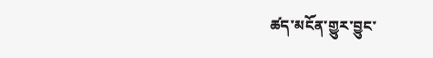ཚད་མངོན་གྱུར་བྱུང་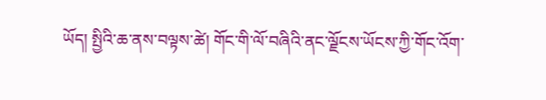ཡོད། སྤྱིའི་ཆ་ནས་བལྟས་ཚེ། གོང་གི་ལོ་བཞིའི་ནང་ལྗོངས་ཡོངས་ཀྱི་གོང་འོག་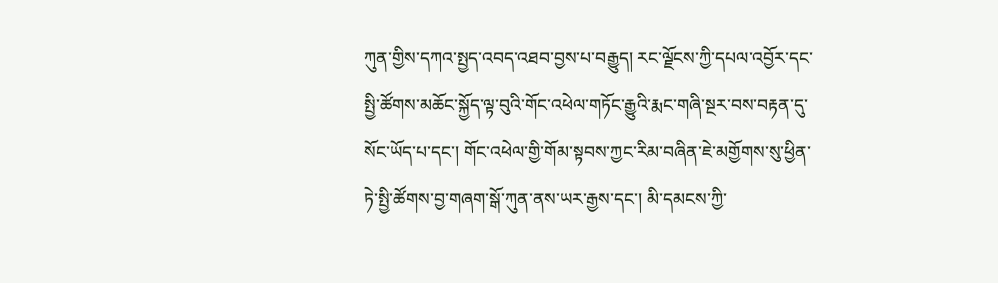ཀུན་གྱིས་དཀའ་སྤྱད་འབད་འཐབ་བྱས་པ་བརྒྱུད། རང་ལྗོངས་ཀྱི་དཔལ་འབྱོར་དང་སྤྱི་ཚོགས་མཆོང་སྐྱོད་ལྟ་བུའི་གོང་འཕེལ་གཏོང་རྒྱུའི་རྨང་གཞི་སྔར་བས་བརྟན་དུ་སོང་ཡོད་པ་དང་། གོང་འཕེལ་གྱི་གོམ་སྟབས་ཀྱང་རིམ་བཞིན་ཇེ་མགྱོགས་སུ་ཕྱིན་ཏེ་སྤྱི་ཚོགས་བྱ་གཞག་སྒོ་ཀུན་ནས་ཡར་རྒྱས་དང་། མི་དམངས་ཀྱི་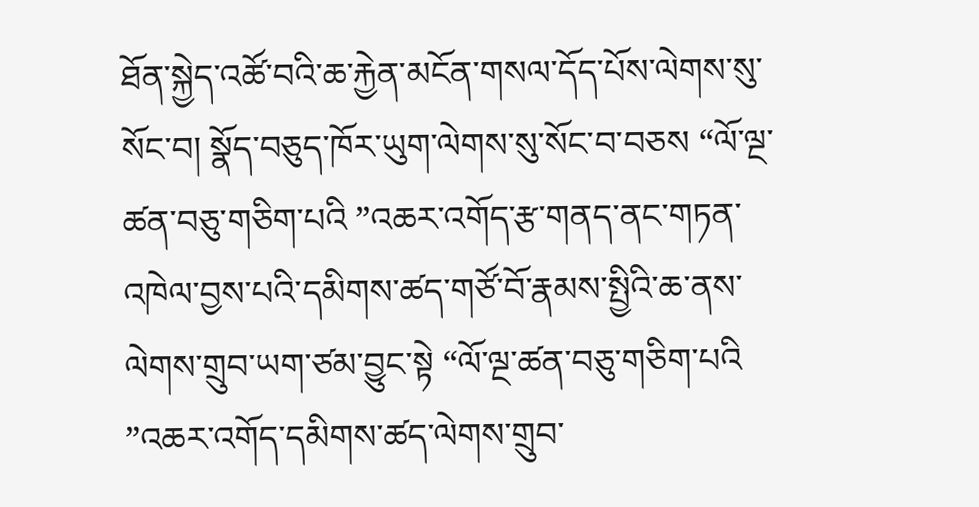ཐོན་སྐྱེད་འཚོ་བའི་ཆ་རྐྱེན་མངོན་གསལ་དོད་པོས་ལེགས་སུ་སོང་བ། སྣོད་བཅུད་ཁོར་ཡུག་ལེགས་སུ་སོང་བ་བཅས “ལོ་ལྔ་ཚན་བཅུ་གཅིག་པའི ”འཆར་འགོད་རྩ་གནད་ནང་གཏན་འཁེལ་བྱས་པའི་དམིགས་ཚད་གཙོ་བོ་རྣམས་སྤྱིའི་ཆ་ནས་ལེགས་གྲུབ་ཡག་ཙམ་བྱུང་སྟེ “ལོ་ལྔ་ཚན་བཅུ་གཅིག་པའི ”འཆར་འགོད་དམིགས་ཚད་ལེགས་གྲུབ་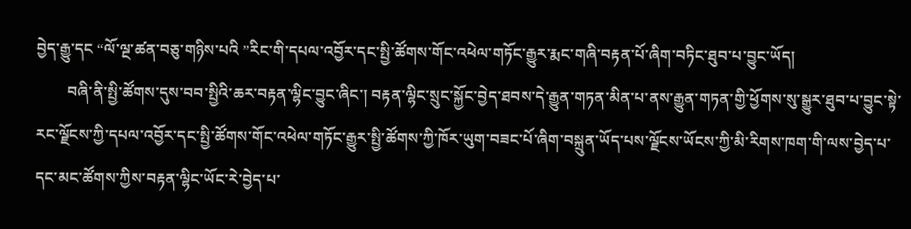བྱེད་རྒྱུ་དང “ལོ་ལྔ་ཚན་བཅུ་གཉིས་པའི ”རིང་གི་དཔལ་འབྱོར་དང་སྤྱི་ཚོགས་གོང་འཕེལ་གཏོང་རྒྱུར་རྨང་གཞི་བརྟན་པོ་ཞིག་བཏིང་ཐུབ་པ་བྱུང་ཡོད།
        བཞི་ནི་སྤྱི་ཚོགས་དུས་བབ་སྤྱིའི་ཆར་བརྟན་ལྷིང་བྱུང་ཞིང་། བརྟན་ལྷིང་སྲུང་སྐྱོང་བྱེད་ཐབས་དེ་རྒྱུན་གཏན་མིན་པ་ནས་རྒྱུན་གཏན་གྱི་ཕྱོགས་སུ་སྒྱུར་ཐུབ་པ་བྱུང་སྟེ་རང་ལྗོངས་ཀྱི་དཔལ་འབྱོར་དང་སྤྱི་ཚོགས་གོང་འཕེལ་གཏོང་རྒྱུར་སྤྱི་ཚོགས་ཀྱི་ཁོར་ཡུག་བཟང་པོ་ཞིག་བསྐྲུན་ཡོད་པས་ལྗོངས་ཡོངས་ཀྱི་མི་རིགས་ཁག་གི་ལས་བྱེད་པ་དང་མང་ཚོགས་ཀྱིས་བརྟན་ལྷིང་ཡོང་རེ་བྱེད་པ་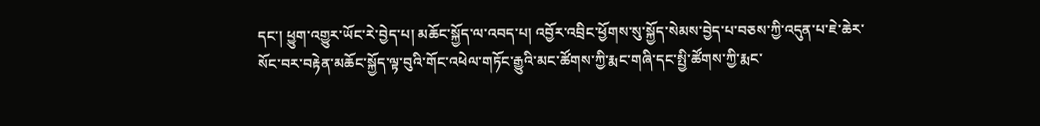དང་། ཕྱུག་འགྱུར་ཡོང་རེ་བྱེད་པ། མཆོང་སྐྱོད་ལ་འབད་པ། འབྱོར་འབྲིང་ཕྱོགས་སུ་སྐྱོད་སེམས་བྱེད་པ་བཅས་ཀྱི་འདུན་པ་ཇེ་ཆེར་སོང་བར་བརྟེན་མཆོང་སྐྱོད་ལྟ་བུའི་གོང་འཕེལ་གཏོང་རྒྱུའི་མང་ཚོགས་ཀྱི་རྨང་གཞི་དང་སྤྱི་ཚོགས་ཀྱི་རྨང་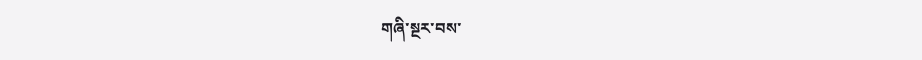གཞི་སྔར་བས་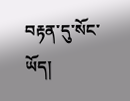བརྟན་དུ་སོང་ཡོད།